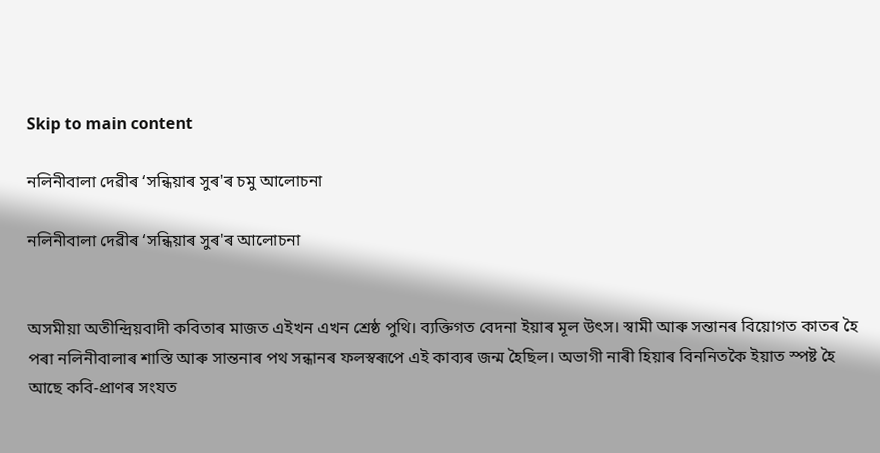Skip to main content

নলিনীবালা দেৱীৰ ‘সন্ধিয়াৰ সুৰ'ৰ চমু আলোচনা

নলিনীবালা দেৱীৰ ‘সন্ধিয়াৰ সুৰ'ৰ আলোচনা


অসমীয়া অতীন্দ্রিয়বাদী কবিতাৰ মাজত এইখন এখন শ্রেষ্ঠ পুথি। ব্যক্তিগত বেদনা ইয়াৰ মূল উৎস। স্বামী আৰু সন্তানৰ বিয়োগত কাতৰ হৈ পৰা নলিনীবালাৰ শাস্তি আৰু সান্তনাৰ পথ সন্ধানৰ ফলস্বৰূপে এই কাব্যৰ জন্ম হৈছিল। অভাগী নাৰী হিয়াৰ বিননিতকৈ ইয়াত স্পষ্ট হৈ আছে কবি-প্ৰাণৰ সংযত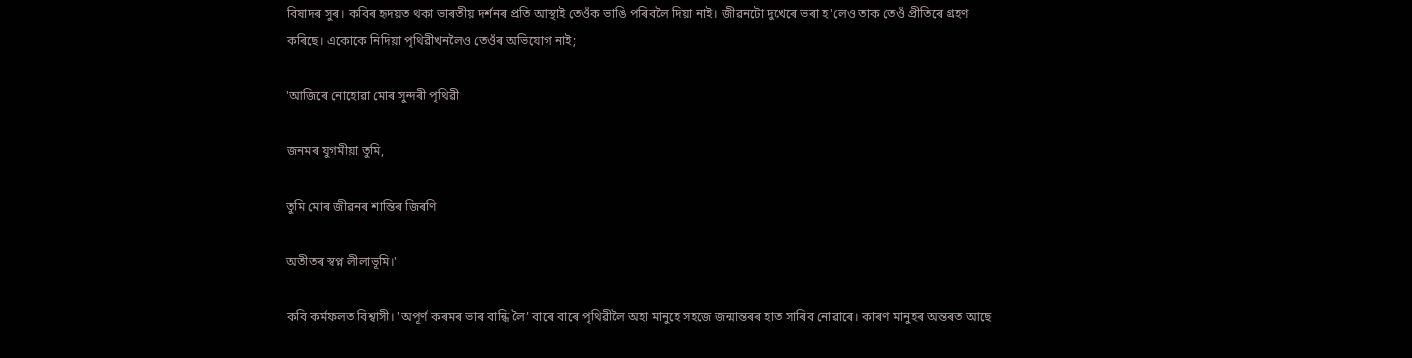বিষাদৰ সুৰ। কবিৰ হৃদয়ত থকা ভাৰতীয় দৰ্শনৰ প্ৰতি আস্থাই তেওঁক ভাঙি পৰিবলৈ দিয়া নাই। জীৱনটো দুখেৰে ভৰা হ'লেও তাক তেওঁ প্ৰীতিৰে গ্ৰহণ কৰিছে। একোকে নিদিয়া পৃথিৱীখনলৈও তেওঁৰ অভিযোগ নাই;

'আজিৰে নোহোৱা মোৰ সুন্দৰী পৃথিৱী

জনমৰ যুগমীয়া তুমি,

তুমি মোৰ জীৱনৰ শান্তিৰ জিৰণি

অতীতৰ স্বপ্ন লীলাভূমি।'

কবি কর্মফলত বিশ্বাসী। 'অপূৰ্ণ কৰমৰ ভাৰ বান্ধি লৈ’ বাৰে বাৰে পৃথিৱীলৈ অহা মানুহে সহজে জন্মান্তৰৰ হাত সাৰিব নোৱাৰে। কাৰণ মানুহৰ অন্তৰত আছে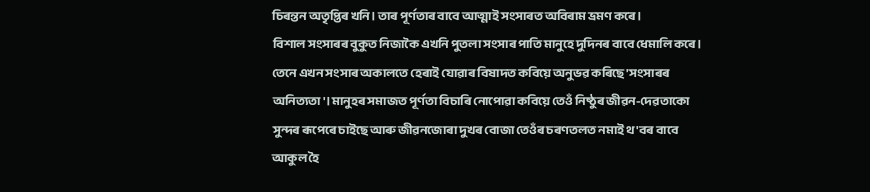চিৰন্তন অতৃপ্তিৰ খনি। তাৰ পূৰ্ণতাৰ বাবে আত্মাই সংসাৰত অবিৰাম ভ্রমণ কৰে।
বিশাল সংসাৰৰ বুকুত নিজাকৈ এখনি পুতলা সংসাৰ পাতি মানুহে দুদিনৰ বাবে ধেমালি কৰে। তেনে এখন সংসাৰ অকালতে হেৰাই যোৱাৰ বিষাদত কবিয়ে অনুভৱ কৰিছে 'সংসাৰৰ অনিত্যতা'। মানুহৰ সমাজত পূৰ্ণতা বিচাৰি নোপোৱা কবিয়ে তেওঁ নিষ্ঠুৰ জীৱন-দেৱতাকো সুন্দৰ ৰূপেৰে চাইছে আৰু জীৱনজোৰা দুখৰ বোজা তেওঁৰ চৰণতলত নমাই থ'বৰ বাবে আকুল হৈ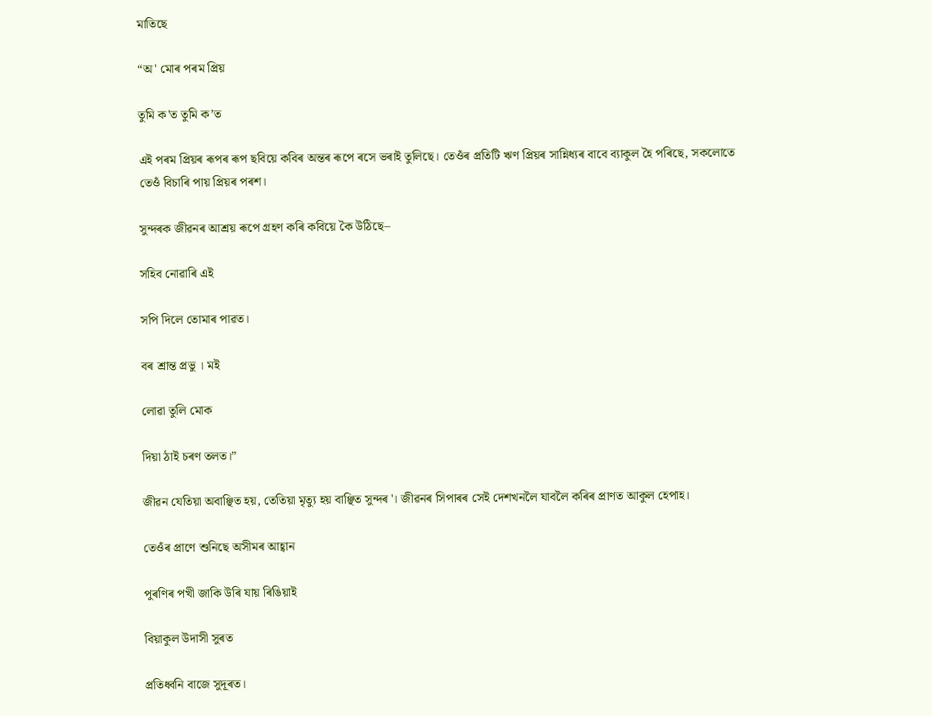মাতিছে

“অ' মোৰ পৰম প্ৰিয়

তুমি ক'ত তুমি ক’ত

এই পৰম প্ৰিয়ৰ ৰূপৰ ৰূপ ছবিয়ে কবিৰ অন্তৰ ৰূপে ৰসে ভৰাই তুলিছে। তেওঁৰ প্ৰতিটি ঋণ প্ৰিয়ৰ সান্নিধ্যৰ বাবে ব্যাকুল হৈ পৰিছে, সকলোতে তেওঁ বিচাৰি পায় প্ৰিয়ৰ পৰশ।

সুন্দৰক জীৱনৰ আশ্ৰয় ৰূপে গ্ৰহণ কৰি কবিয়ে কৈ উঠিছে–

সহিব নোৱাৰি এই

সপি দিলে তোমাৰ পাৱত।

বৰ শ্ৰান্ত প্ৰভু । মই

লোৱা তুলি মোক

দিয়া ঠাই চৰণ তলত।”

জীৱন যেতিয়া অবাঞ্ছিত হয়, তেতিয়া মৃত্যু হয় বাঞ্ছিত সুন্দৰ'। জীৱনৰ সিপাৰৰ সেই দেশখনলৈ যাবলৈ কৰিৰ প্ৰাণত আকুল হেপাহ।

তেওঁৰ প্ৰাণে শুনিছে অসীমৰ আহ্বান

পুৰণিৰ পখী জাকি উৰি যায় ৰিঙিয়াই

বিয়াকুল উদাসী সুৰত

প্ৰতিধ্বনি বাজে সুদূৰত।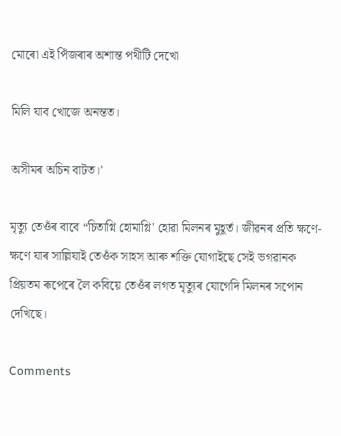মোৰো এই পিঁজৰাৰ অশান্ত পথীটি দেখো

মিলি যাব খোজে অনন্তত।

অসীমৰ অচিন বাটত।'

মৃত্যু তেওঁৰ বাবে “চিতাগ্নি হোমাগ্লি' হোৱা মিলনৰ মুহূর্ত। জীৱনৰ প্ৰতি ক্ষণে-ক্ষণে যাৰ সাল্লিযাই তেওঁক সাহস আৰু শক্তি যোগাইছে সেই ভগৱানক প্রিয়তম ৰূপেৰে লৈ কবিয়ে তেওঁৰ লগত মৃত্যুৰ যোগেদি মিলনৰ সপোন দেখিছে।

Comments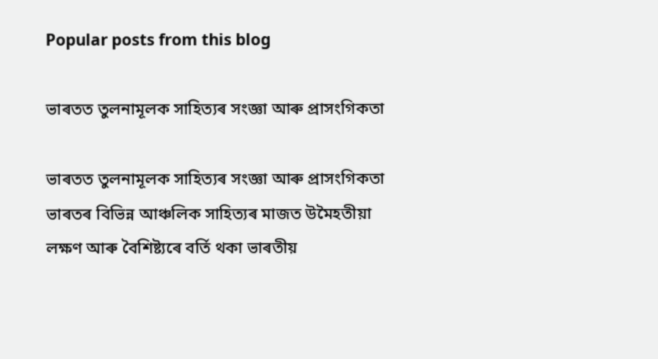Popular posts from this blog

ভাৰতত তুলনামূলক সাহিত্যৰ সংজ্ঞা আৰু প্ৰাসংগিকতা

ভাৰতত তুলনামূলক সাহিত্যৰ সংজ্ঞা আৰু প্ৰাসংগিকতা  ভাৰতৰ বিভিন্ন আঞ্চলিক সাহিত্যৰ মাজত উমৈহতীয়া লক্ষণ আৰু বৈশিষ্ট্যৰে বৰ্তি থকা ভাৰতীয়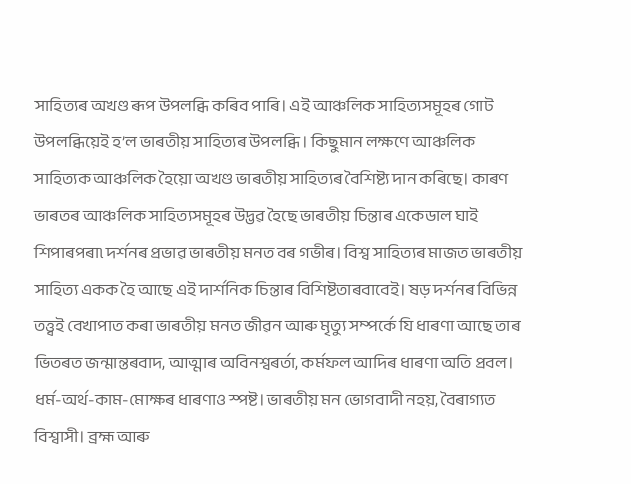সাহিত্যৰ অখণ্ড ৰূপ উপলব্ধি কৰিব পাৰি। এই আঞ্চলিক সাহিত্যসমূহৰ গোট উপলব্ধিয়েই হ’ল ভাৰতীয় সাহিত্যৰ উপলব্ধি । কিছুমান লক্ষণে আঞ্চলিক সাহিত্যক আঞ্চলিক হৈয়ো অখণ্ড ভাৰতীয় সাহিত্যৰ বৈশিষ্ট্য দান কৰিছে। কাৰণ ভাৰতৰ আঞ্চলিক সাহিত্যসমূহৰ উদ্ভৱ হৈছে ভাৰতীয় চিন্তাৰ একেডাল ঘাই শিপাৰপৰা৷ দৰ্শনৰ প্ৰভাৱ ভাৰতীয় মনত বৰ গভীৰ। বিশ্ব সাহিত্যৰ মাজত ভাৰতীয় সাহিত্য একক হৈ আছে এই দার্শনিক চিন্তাৰ বিশিষ্টতাৰবাবেই। ষড় দৰ্শনৰ বিভিন্ন তত্ত্বই বেখাপাত কৰা ভাৰতীয় মনত জীৱন আৰু মৃত্যু সম্পর্কে যি ধাৰণা আছে তাৰ ভিতৰত জন্মান্তৰবাদ, আত্মাৰ অবিনশ্বৰৰ্তা, কর্মফল আদিৰ ধাৰণা অতি প্রবল। ধর্ম-অর্থ-কাম-মোক্ষৰ ধাৰণাও স্পষ্ট। ভাৰতীয় মন ভোগবাদী নহয়, বৈৰাগ্যত বিশ্বাসী। ব্রহ্ম আৰু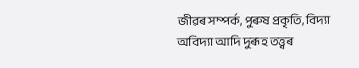জীৱৰ সম্পৰ্ক, পুৰুষ প্রকৃতি, বিদ্যা অবিদ্যা আদি দুৰূহ তত্ত্বৰ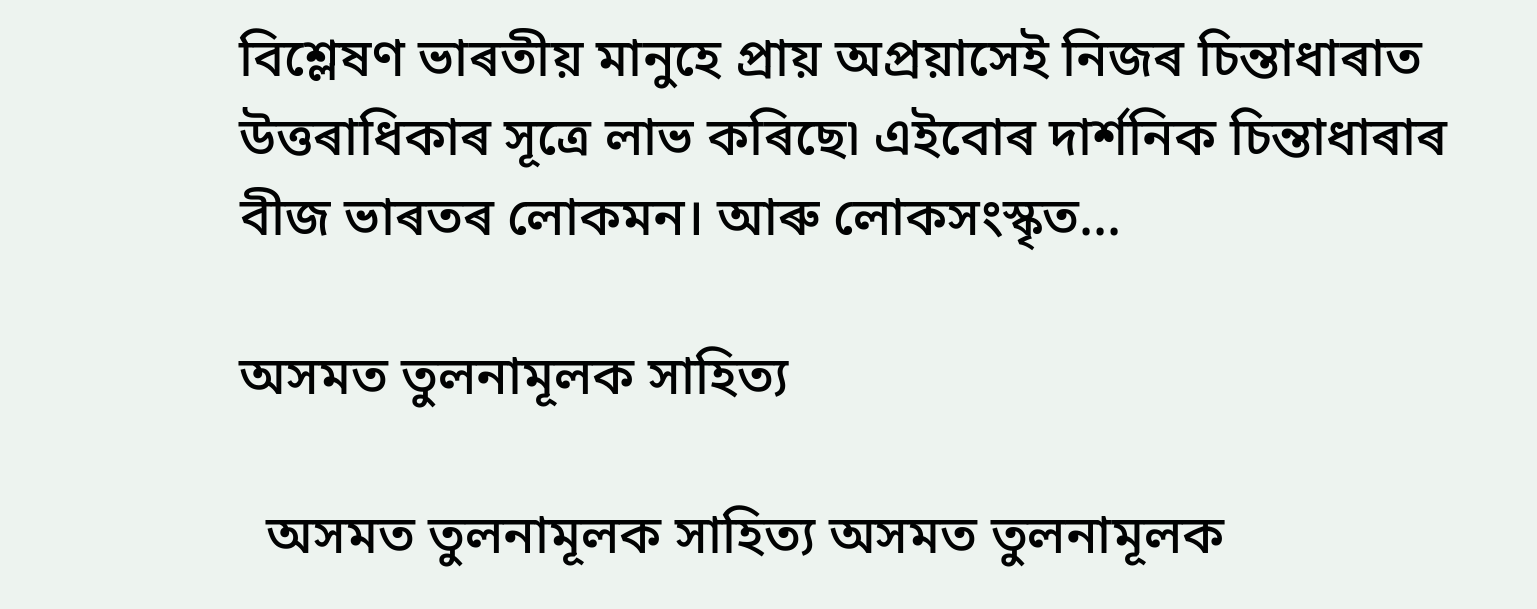বিশ্লেষণ ভাৰতীয় মানুহে প্রায় অপ্ৰয়াসেই নিজৰ চিন্তাধাৰাত উত্তৰাধিকাৰ সূত্ৰে লাভ কৰিছে৷ এইবোৰ দার্শনিক চিন্তাধাৰাৰ বীজ ভাৰতৰ লোকমন। আৰু লোকসংস্কৃত...

অসমত তুলনামূলক সাহিত্য

  অসমত তুলনামূলক সাহিত্য অসমত তুলনামূলক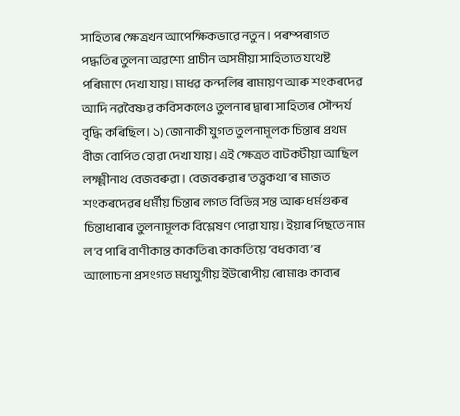সাহিত্যৰ ক্ষেত্ৰখন আপেক্ষিকভাৱে নতুন। পৰম্পৰাগত পদ্ধতিৰ তুলনা অৱশ্যে প্রাচীন অসমীয়া সাহিত্যত যথেষ্ট পৰিমাণে দেখা যায়। মাধৱ কন্দলিৰ ৰামায়ণ আৰু শংকৰদেৱ আদি নৱবৈষ্ণৱ কবিসকলেও তুলনাৰ দ্বাৰা সাহিত্যৰ সৌন্দৰ্য বৃদ্ধি কৰিছিল। ১) জোনাকী যুগত তুলনামূলক চিন্তাৰ প্ৰথম বীজ বোপিত হোৱা দেখা যায়। এই ক্ষেত্ৰত বাটকটীয়া আছিল লক্ষ্মীনাথ বেজবৰুৱা। বেজবৰুৱাৰ 'তত্ত্বকথা'ৰ মাজত শংকৰদেৱৰ ধৰ্মীয় চিন্তাৰ লগত বিভিন্ন সন্ত আৰু ধৰ্মগুৰুৰ চিন্তাধাৰাৰ তুলনামূলক বিশ্লেষণ পোৱা যায়। ইয়াৰ পিছতে নাম ল'ব পাৰি বাণীকান্ত কাকতিৰ৷ কাকতিয়ে ‘বধকাব্য’ৰ আলোচনা প্ৰসংগত মধ্যযুগীয় ইউৰোপীয় ৰোমাঞ্চ কাব্যৰ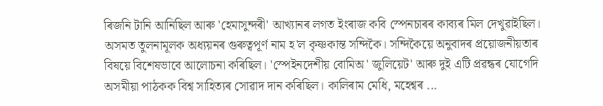ৰিজনি টানি আনিছিল আৰু 'হেমাসুন্দৰী' আখ্যানৰ লগত ইংৰাজ কবি স্পেনচাৰৰ কাব্যৰ মিল দেখুৱাইছিল। অসমত তুলনামূলক অধ্যয়নৰ গুৰুত্বপূৰ্ণ নাম হ'ল কৃষ্ণকান্ত সন্দিকৈ। সন্দিকৈয়ে অনুবাদৰ প্ৰয়োজনীয়তাৰ বিষয়ে বিশেষভাবে আলোচনা কৰিছিল। 'স্পেইনদেশীয় বোমিঅ' জুলিয়েট' আৰু দুই এটি প্ৰৱন্ধৰ যোগেদি অসমীয়া পাঠকক বিশ্ব সাহিত্যৰ সোৱাদ দান কৰিছিল। কালিৰাম মেধি, মহেশ্বৰ ...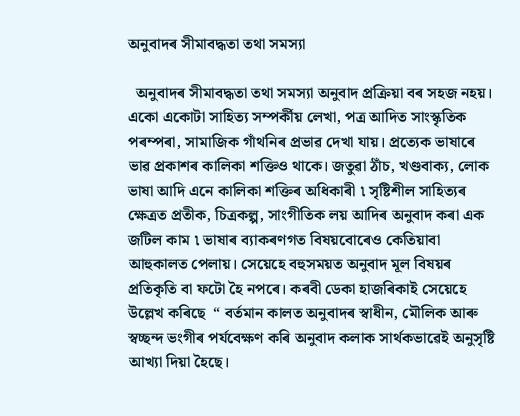অনুবাদৰ সীমাবদ্ধতা তথা সমস্যা

  অনুবাদৰ সীমাবদ্ধতা তথা সমস্যা অনুবাদ প্ৰক্ৰিয়া বৰ সহজ নহয়। একো একোটা সাহিত্য সম্পৰ্কীয় লেখা, পত্ৰ আদিত সাংস্কৃতিক পৰম্পৰা, সামাজিক গাঁথনিৰ প্ৰভাৱ দেখা যায়। প্রত্যেক ভাষাৰে ভাৱ প্ৰকাশৰ কালিকা শক্তিও থাকে। জতুৱা ঠাঁচ, খণ্ডবাক্য, লোক ভাষা আদি এনে কালিকা শক্তিৰ অধিকাৰী ৷ সৃষ্টিশীল সাহিত্যৰ ক্ষেত্ৰত প্ৰতীক, চিত্রকল্প, সাংগীতিক লয় আদিৰ অনুবাদ কৰা এক জটিল কাম ৷ ভাষাৰ ব্যাকৰণগত বিষয়বোৰেও কেতিয়াবা আহুকালত পেলায়। সেয়েহে বহুসময়ত অনুবাদ মূল বিষয়ৰ প্ৰতিকৃতি বা ফটো হৈ নপৰে। কৰবী ডেকা হাজৰিকাই সেয়েহে উল্লেখ কৰিছে  “ বৰ্তমান কালত অনুবাদৰ স্বাধীন, মৌলিক আৰু স্বচ্ছন্দ ভংগীৰ পৰ্যবেক্ষণ কৰি অনুবাদ কলাক সাৰ্থকভাৱেই অনুসৃষ্টি আখ্যা দিয়া হৈছে।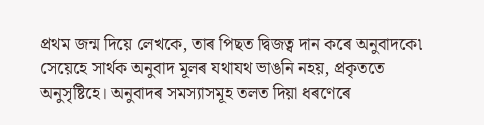প্রথম জন্ম দিয়ে লেখকে, তাৰ পিছত দ্বিজত্ব দান কৰে অনুবাদকে৷ সেয়েহে সার্থক অনুবাদ মূলৰ যথাযথ ভাঙনি নহয়, প্রকৃততে অনুসৃষ্টিহে। অনুবাদৰ সমস্যাসমূহ তলত দিয়া ধৰণেৰে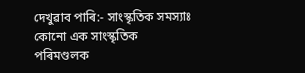দেখুৱাব পাৰি:- সাংস্কৃতিক সমস্যাঃ কোনো এক সাংস্কৃতিক পৰিমণ্ডলক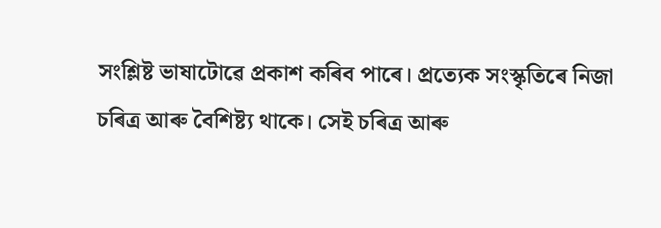সংশ্লিষ্ট ভাষাটোৱে প্ৰকাশ কৰিব পাৰে। প্রত্যেক সংস্কৃতিৰে নিজা চৰিত্ৰ আৰু বৈশিষ্ট্য থাকে। সেই চৰিত্ৰ আৰু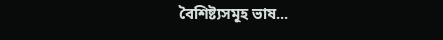বৈশিষ্ট্যসমূহ ভাষ...